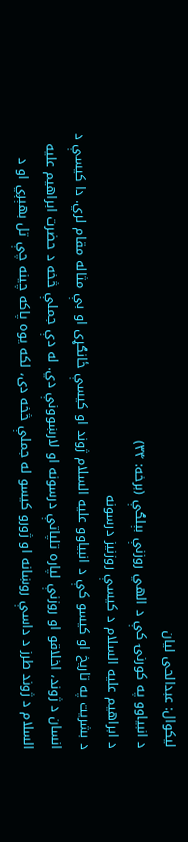لیکوال: عبدالحی لیان
د انبیاوو په کورنۍ کې د الهي روزنې بېلګې (برخه: ۳۴)
د ابراهیم عليه السلام د کیسې روزنیز درسونه
د بشريت په تاريخ او کيسو کې د انبیاوو عليه السلام ژوند او کيسې ځانګړی او بې مثاله مقام لري. دا کيسې د انسان د ژوند، اخلاقو او روزنې لپاره تلپاتې درسونه او لارښوونې دي. له دې جملې څخه د حضرت ابراهيم عليه السلام د ژوند طرز د داسې روښانه او ژورو کيسو له جملې څخه دی، لکه يوه پاکه چينه چې تل بهېږي او د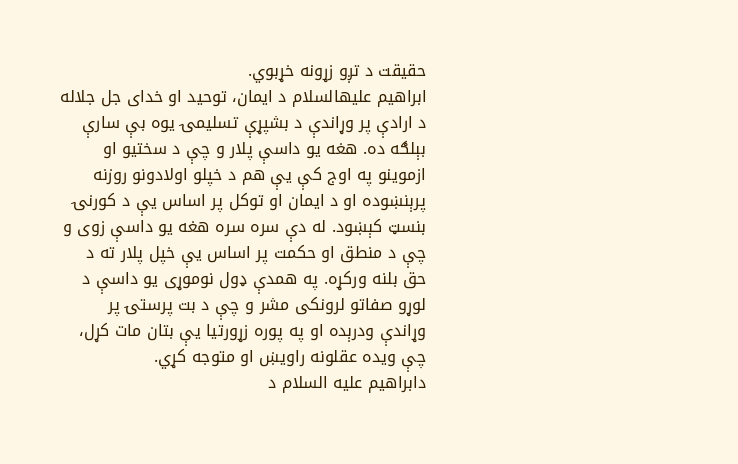حقيقت د تږو زړونه خړبوي.
ابراهیم علیهالسلام د ایمان، توحید او خدای جل جلاله د ارادې پر وړاندې د بشپړې تسلیمۍ یوه بې سارې بېلګه ده. هغه يو داسې پلار و چې د سختيو او ازموينو په اوج کې يې هم د خپلو اولادونو روزنه پرېنښوده او د ايمان او توکل پر اساس يې د کورنۍ بنسټ کېښود. له دې سره سره هغه يو داسې زوی و چې د منطق او حکمت پر اساس يې خپل پلار ته د حق بلنه ورکړه. په همدې ډول نوموړی يو داسې د لوړو صفاتو لرونکی مشر و چې د بت پرستۍ پر وړاندې ودرېده او په پوره زړورتيا يې بتان مات کړل، چې ويده عقلونه راويښ او متوجه کړي.
دابراهيم عليه السلام د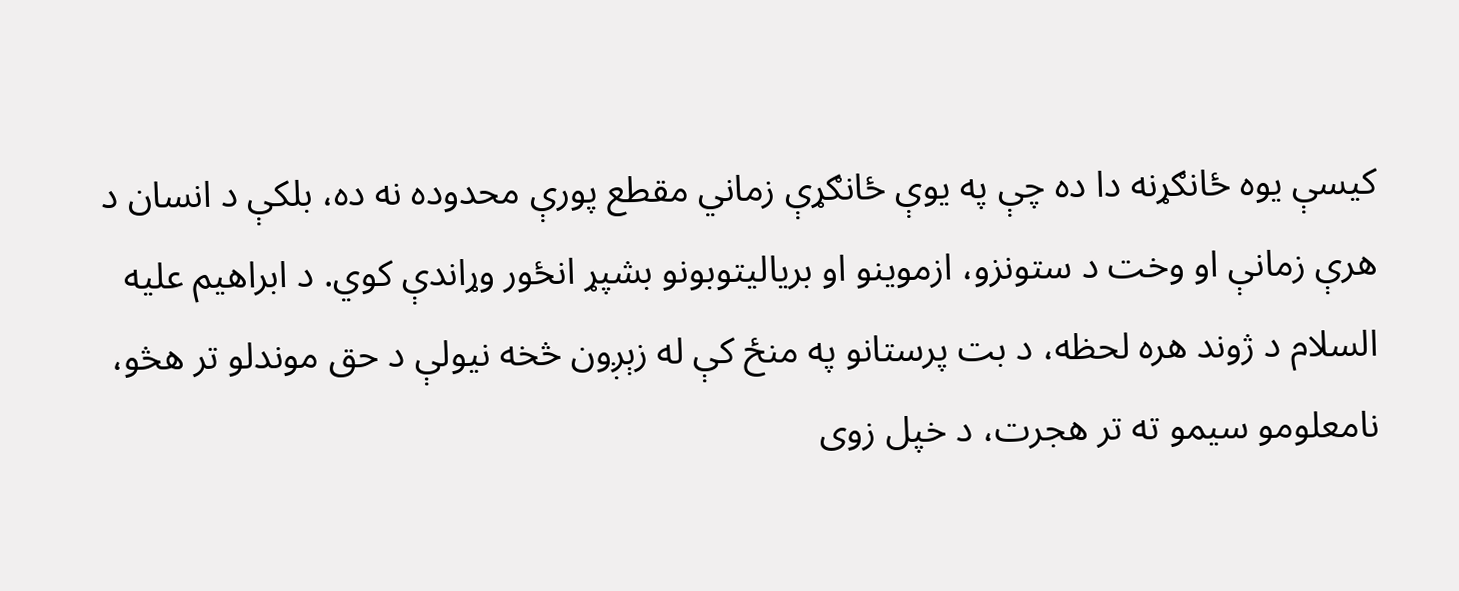کيسې يوه ځانګړنه دا ده چې په يوې ځانګړې زماني مقطع پورې محدوده نه ده، بلکې د انسان د هرې زمانې او وخت د ستونزو، ازموينو او برياليتوبونو بشپړ انځور وړاندې کوي. د ابراهيم عليه السلام د ژوند هره لحظه، د بت پرستانو په منځ کې له زېږون څخه نيولې د حق موندلو تر هڅو، نامعلومو سيمو ته تر هجرت، د خپل زوی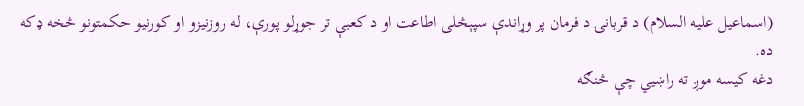(اسماعيل عليه السلام) د قربانۍ د فرمان پر وړاندې سپېڅلی اطاعت او د کعبې تر جوړلو پورې، له روزنيزو او کورنيو حکمتونو څخه ډکه ده.
دغه کيسه موږ ته راښيي چې څنګه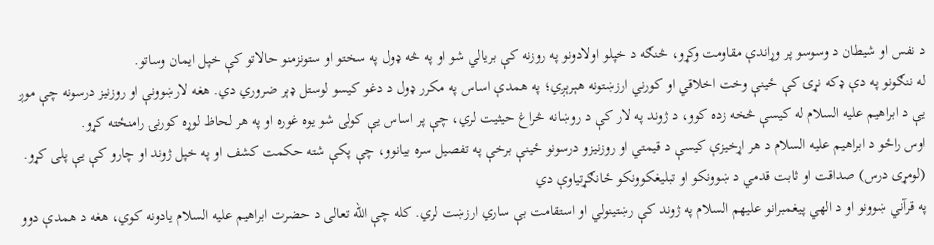د نفس او شيطان د وسوسو پر وړاندې مقاومت وکړو، څنګه د خپلو اولادونو په روزنه کې بريالي شو او په څه ډول په سختو او ستونزمنو حالاتو کې خپل ايمان وساتو.
له ننګونو په دې ډکه نړۍ کې ځينې وخت اخلاقي او کورني ارزښتونه هېرېږي؛ په همدې اساس په مکرر ډول د دغو کيسو لوستل ډېر ضروري دي. هغه لارښوونې او روزنيز درسونه چې موږ يې د ابراهيم عليه السلام له کيسې څخه زده کوو، د ژوند په لار کې د روښانه څراغ حيثيت لري، چې پر اساس يې کولی شو يوه غوره او په هر لحاظ لوړه کورنۍ رامنځته کړو.
اوس راځو د ابراهيم عليه السلام د هر اړخيزې کيسې د قيمتي او روزنيزو درسونو ځينې برخې په تفصيل سره بيانوو، چې پکې شته حکمت کشف او په خپل ژوند او چارو کې یې پلی کړو.
(لومړی درس) صداقت او ثابت قدمي د ښوونکو او تبلیغکوونکو ځانګړتیاوې دي
په قرآني ښوونو او د الهي پیغمبرانو علیهم السلام په ژوند کې رښتینولي او استقامت بې ساري ارزښت لري. کله چې الله تعالی د حضرت ابراهیم علیه السلام یادونه کوي، هغه د همدې دوو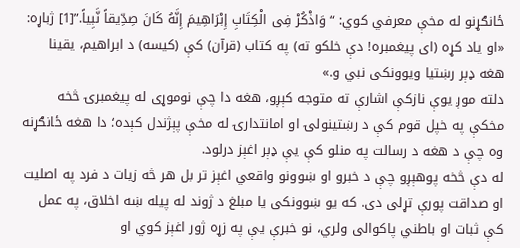ځانګړنو له مخې معرفي کوي: “وَاذْكُرْ فِی الْكِتَابِ إِبْرَاهِیمَ إِنَّهُ كَانَ صِدِّیقاً نَّبِیاً.”[1] ژباړه: «او ياد کړه (ای پيغمبره! دې خلکو ته) په کتاب (قرآن) کې (کيسه) د ابراهيم، يقينا هغه ډېر رښتيا ويوونکی نبي و.»
دلته موږ يوې نازکې اشارې ته متوجه کېږو، هغه دا چې نوموړی له پيغمبرۍ څخه مخکې په خپل قوم کې د رښتينولۍ او امانتدارۍ له مخې پېژندل کېده؛ دا هغه ځانګړنه وه چې د هغه د رسالت په منلو کې يې ډېر اغېز درلود.
له دې څخه پوهېږو چې د خبرو او ښوونو واقعي اغېز تر بل هر څه زیات د فرد په اصليت او صداقت پورې تړلی دی. که يو ښوونکی يا مبلغ د ژوند له پيله ښه اخلاق، په عمل کې ثبات او باطني پاکوالی ولري، نو خبرې يې په زړه ژور اغېز کوي او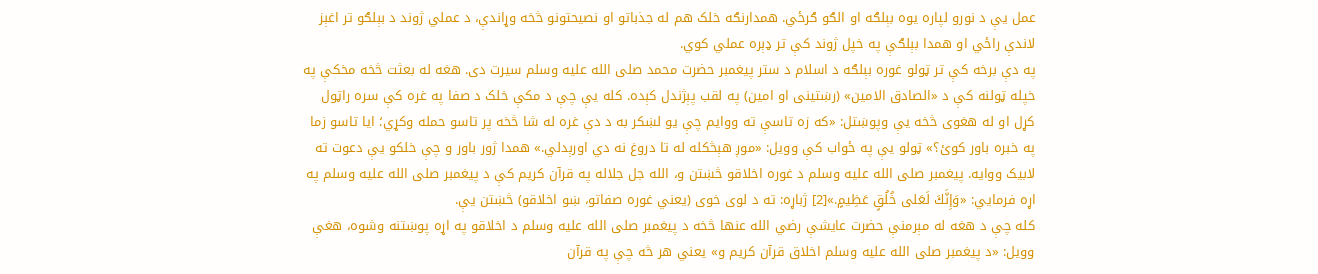عمل يې د نورو لپاره يوه بېلګه او الګو ګرځي. همدارنګه خلک هم له جذباتو او نصيحتونو څخه وړاندې، د عملي ژوند د بېلګو تر اغېز لاندې راځي او همدا بېلګې په خپل ژوند کې تر ډېره عملي کوي.
په دې برخه کې تر ټولو غوره بېلګه د اسلام د ستر پیغمبر حضرت محمد صلی الله علیه وسلم سیرت دی. هغه له بعثت څخه مخکې په خپله ټولنه کې د «الصادق الامین» (رښتینی او امین) په لقب پېژندل کېده. کله یې چې د مکې خلک د صفا په غره کې سره راټول کړل او له هغوی څخه یې وپوښتل: «که زه تاسې ته ووایم چې یو لښکر به د دې غره له شا څخه پر تاسو حمله وکړي؛ ایا تاسو زما په خبره باور کوئ؟» ټولو يې په ځواب کې وویل: «موږ هېڅکله له تا دروغ نه دي اورېدلي.» همدا ژور باور و چې خلکو یې دعوت ته لابیک ووایه. پیغمبر صلی الله علیه وسلم د غوره اخلاقو څښتن و، الله جل جلاله په قرآن کريم کې د پیغمبر صلی الله علیه وسلم په اړه فرمایي: «وَإِنَّكَ لَعَلى خُلُقٍ عَظِیمٍ.»[2] ژباړه: ته د لوی خوی (یعني غوره صفاتو، ښو اخلاقو) څښتن یې.
کله چې د هغه له مېرمنې حضرت عایشې رضي الله عنها څخه د پیغمبر صلی الله علیه وسلم د اخلاقو په اړه پوښتنه وشوه، هغې وویل: «د پیغمبر صلی الله علیه وسلم اخلاق قرآن کریم و» یعني هر څه چې په قرآن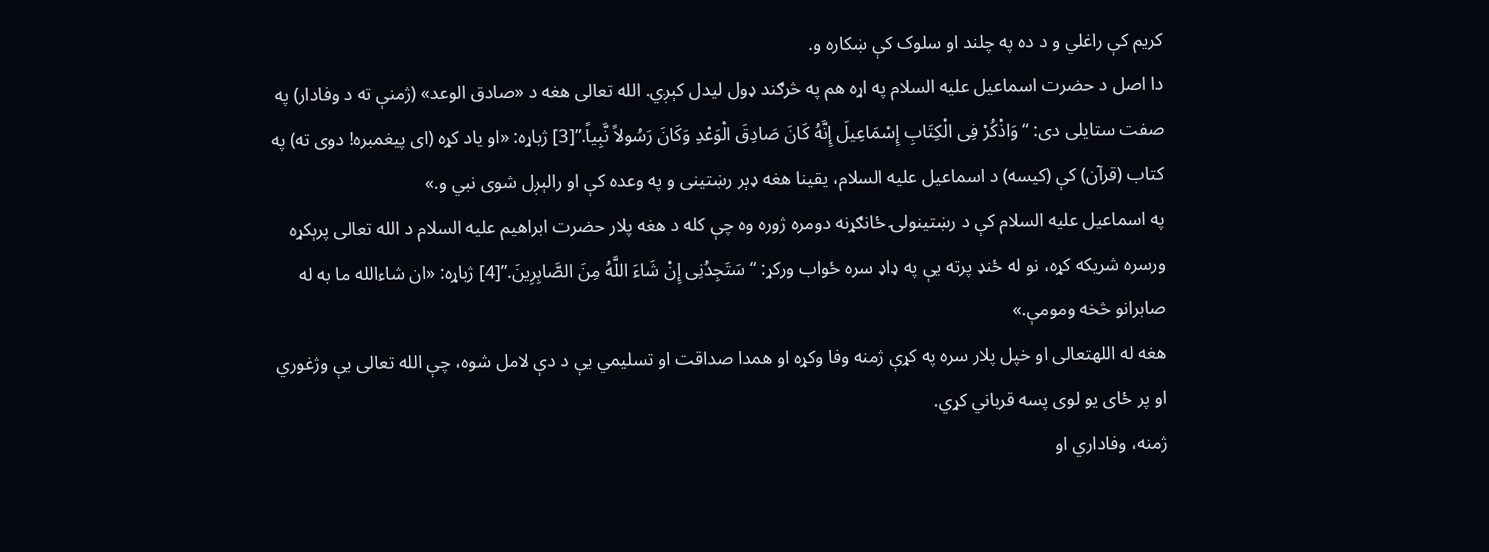کریم کې راغلي و د ده په چلند او سلوک کې ښکاره و.
دا اصل د حضرت اسماعیل علیه السلام په اړه هم په څرګند ډول لیدل کېږي. الله تعالی هغه د «صادق الوعد» (ژمنې ته د وفادار) په صفت ستایلی دی: “وَاذْكُرْ فِی الْكِتَابِ إِسْمَاعِیلَ إِنَّهُ كَانَ صَادِقَ الْوَعْدِ وَكَانَ رَسُولاً نَّبِیاً.”[3] ژباړه: «او ياد کړه (ای پيغمبره! دوی ته) په کتاب (قرآن) کې (کيسه) د اسماعيل عليه السلام، يقينا هغه ډېر رښتينی و په وعده کې او رالېږل شوی نبي و.»
په اسماعيل عليه السلام کې د رښتينولۍ ځانګړنه دومره ژوره وه چې کله د هغه پلار حضرت ابراهیم علیه السلام د الله تعالی پرېکړه ورسره شریکه کړه، نو له ځنډ پرته یې په ډاډ سره ځواب ورکړ: “سَتَجِدُنِی إِنْ شَاءَ اللَّهُ مِنَ الصَّابِرِینَ.”[4] ژباړه: «ان شاءالله ما به له صابرانو څخه ومومې.»
هغه له اللهتعالی او خپل پلار سره په کړې ژمنه وفا وکړه او همدا صداقت او تسلیمي یې د دې لامل شوه، چې الله تعالی یې وژغوري او پر ځای یو لوی پسه قرباني کړي.
ژمنه، وفاداري او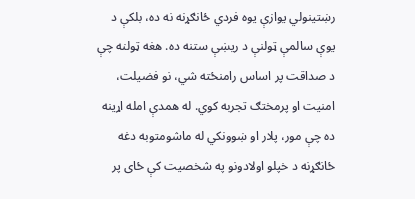رښتینولي یوازې یوه فردي ځانګړنه نه ده، بلکې د یوې سالمې ټولنې د ریښې ستنه ده. هغه ټولنه چې د صداقت پر اساس رامنځته شي، نو فضیلت، امنیت او پرمختګ تجربه کوي. له همدې امله اړينه ده چې مور، پلار او ښوونکي له ماشومتوبه دغه ځانګړنه د خپلو اولادونو په شخصیت کې ځای پر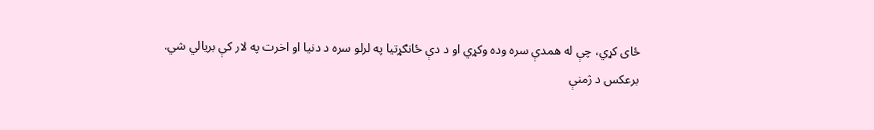ځای کړي، چې له همدې سره وده وکړي او د دې ځانګړتیا په لرلو سره د دنیا او اخرت په لار کې بریالي شي.
برعکس د ژمنې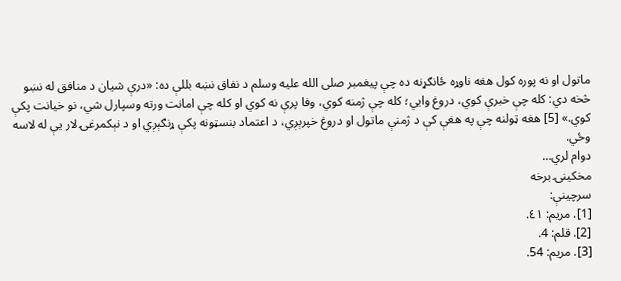ماتول او نه پوره کول هغه ناوړه ځانګړنه ده چې پیغمبر صلی الله علیه وسلم د نفاق نښه بللې ده: «درې شیان د منافق له نښو څخه دي: کله چې خبرې کوي، دروغ وايي؛ کله چې ژمنه کوي، وفا پرې نه کوي او کله چې امانت ورته وسپارل شي، نو خیانت پکې کوي.» [5] هغه ټولنه چې په هغې کې د ژمنې ماتول او دروغ خپرېږي، د اعتماد بنسټونه پکې ړنګېږي او د نېکمرغۍ لار یې له لاسه وځي.
دوام لري…
مخکینۍ برخه
سرچینې:
[1]. مريم: ٤١.
[2]. قلم: 4.
[3]. مریم: 54.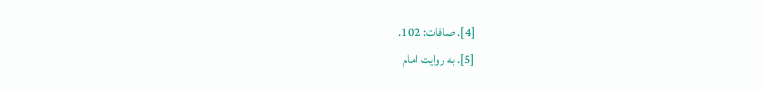[4]. صافات: 102.
[5]. به روایت امام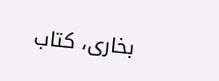بخاری، کتاب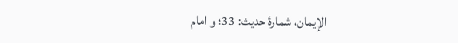الإیمان، شمارۀ حدیث: 33؛ و امام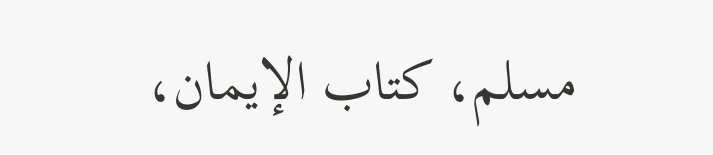مسلم، کتاب الإیمان،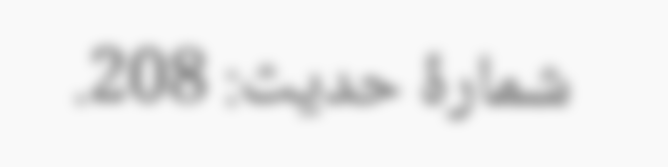شمارۀ حدیث: 208.